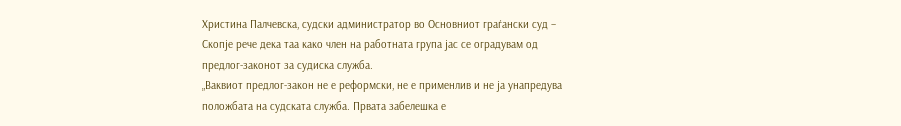Христина Палчевска, судски администратор во Основниот граѓански суд – Скопје рече дека таа како член на работната група јас се оградувам од предлог-законот за судиска служба.
„Ваквиот предлог-закон не е реформски, не е применлив и не ја унапредува положбата на судската служба. Првата забелешка е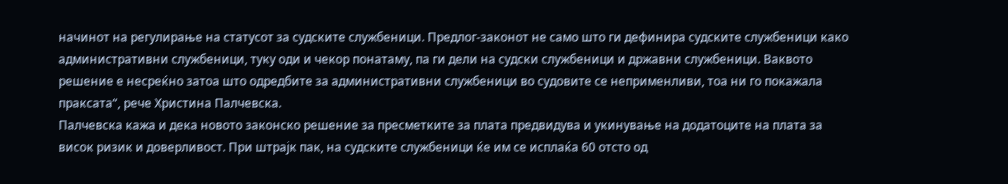начинот на регулирање на статусот за судските службеници. Предлог-законот не само што ги дефинира судските службеници како административни службеници, туку оди и чекор понатаму, па ги дели на судски службеници и државни службеници. Ваквото решение е несреќно затоа што одредбите за административни службеници во судовите се неприменливи, тоа ни го покажала праксата“, рече Христина Палчевска.
Палчевска кажа и дека новото законско решение за пресметките за плата предвидува и укинување на додатоците на плата за висок ризик и доверливост. При штрајк пак, на судските службеници ќе им се исплаќа 60 отсто од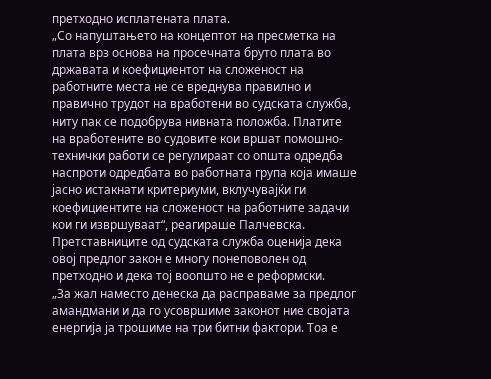претходно исплатената плата.
„Со напуштањето на концептот на пресметка на плата врз основа на просечната бруто плата во државата и коефициентот на сложеност на работните места не се вреднува правилно и правично трудот на вработени во судската служба, ниту пак се подобрува нивната положба. Платите на вработените во судовите кои вршат помошно-технички работи се регулираат со општа одредба наспроти одредбата во работната група која имаше јасно истакнати критериуми, вклучувајќи ги коефициентите на сложеност на работните задачи кои ги извршуваат“, реагираше Палчевска.
Претставниците од судската служба оценија дека овој предлог закон е многу понеповолен од претходно и дека тој воопшто не е реформски.
„За жал наместо денеска да расправаме за предлог амандмани и да го усовршиме законот ние својата енергија ја трошиме на три битни фактори. Тоа е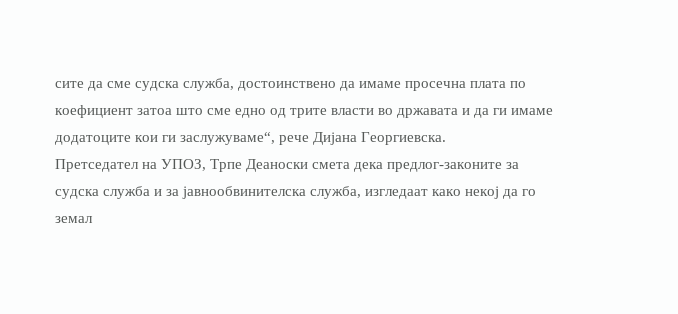сите да сме судска служба, достоинствено да имаме просечна плата по коефициент затоа што сме едно од трите власти во државата и да ги имаме додатоците кои ги заслужуваме“, рече Дијана Георгиевска.
Претседател на УПОЗ, Трпе Деаноски смета дека предлог-законите за судска служба и за јавнообвинителска служба, изгледаат како некој да го земал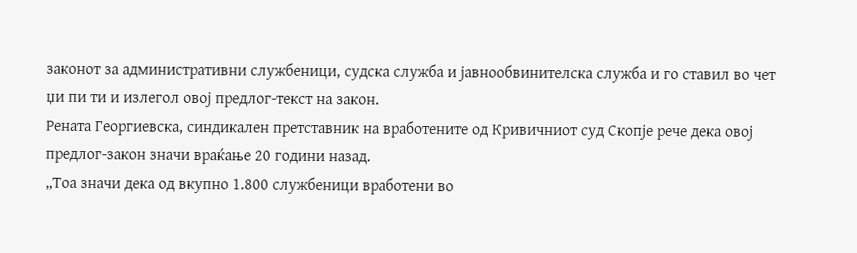законот за административни службеници, судска служба и јавнообвинителска служба и го ставил во чет џи пи ти и излегол овој предлог-текст на закон.
Рената Георгиевска, синдикален претставник на вработените од Кривичниот суд Скопје рече дека овој предлог-закон значи враќање 20 години назад.
„Тоа значи дека од вкупно 1.800 службеници вработени во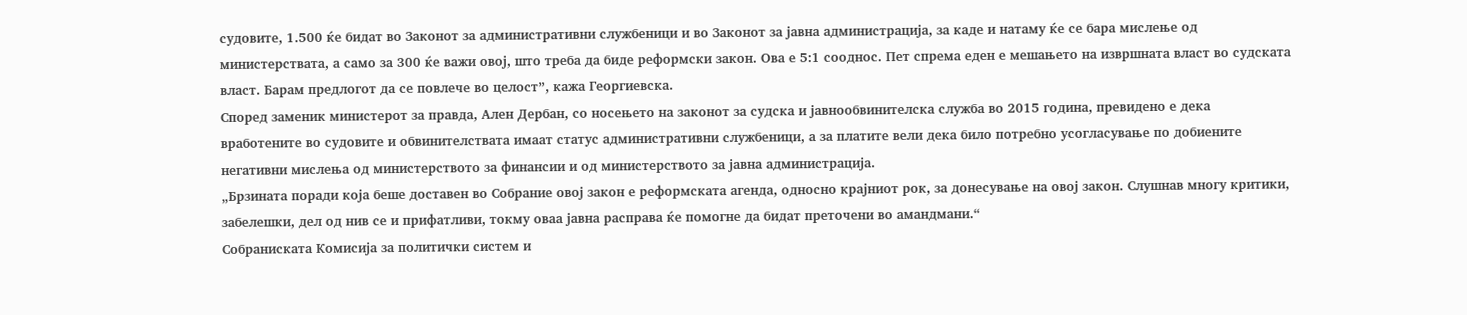судовите, 1.500 ќе бидат во Законот за административни службеници и во Законот за јавна администрација, за каде и натаму ќе се бара мислење од министерствата, а само за 300 ќе важи овој, што треба да биде реформски закон. Ова е 5:1 сооднос. Пет спрема еден е мешањето на извршната власт во судската власт. Барам предлогот да се повлече во целост”, кажа Георгиевска.
Според заменик министерот за правда, Ален Дербан, со носењето на законот за судска и јавнообвинителска служба во 2015 година, превидено е дека вработените во судовите и обвинителствата имаат статус административни службеници, а за платите вели дека било потребно усогласување по добиените негативни мислења од министерството за финансии и од министерството за јавна администрација.
„Брзината поради која беше доставен во Собрание овој закон е реформската агенда, односно крајниот рок, за донесување на овој закон. Слушнав многу критики, забелешки, дел од нив се и прифатливи, токму оваа јавна расправа ќе помогне да бидат преточени во амандмани.“
Собраниската Комисија за политички систем и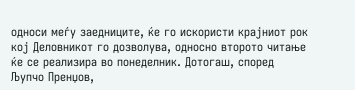односи меѓу заедниците, ќе го искористи крајниот рок кој Деловникот го дозволува, односно второто читање ќе се реализира во понеделник. Дотогаш, според Љупчо Пренџов,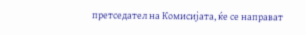претседател на Комисијата, ќе се направат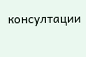консултации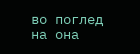во поглед на она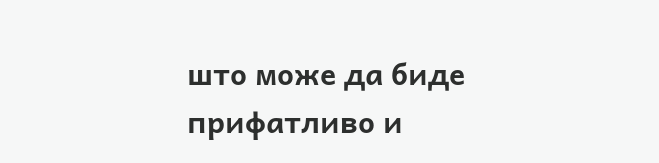што може да биде прифатливо и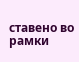ставено во рамки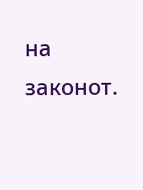на законот.